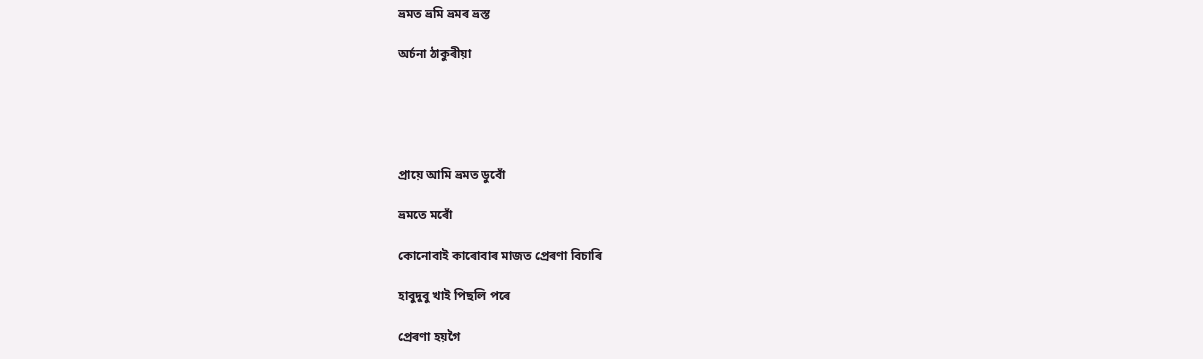ভ্ৰমত ভ্ৰমি ভ্ৰমৰ ভ্ৰস্ত

অৰ্চনা ঠাকুৰীয়া





প্ৰায়ে আমি ভ্ৰমত ডুবোঁ

ভ্ৰমতে মৰোঁ

কোনোবাই কাৰোবাৰ মাজত প্ৰেৰণা বিচাৰি

হাবুদুবু খাই পিছলি পৰে

প্ৰেৰণা হয়গৈ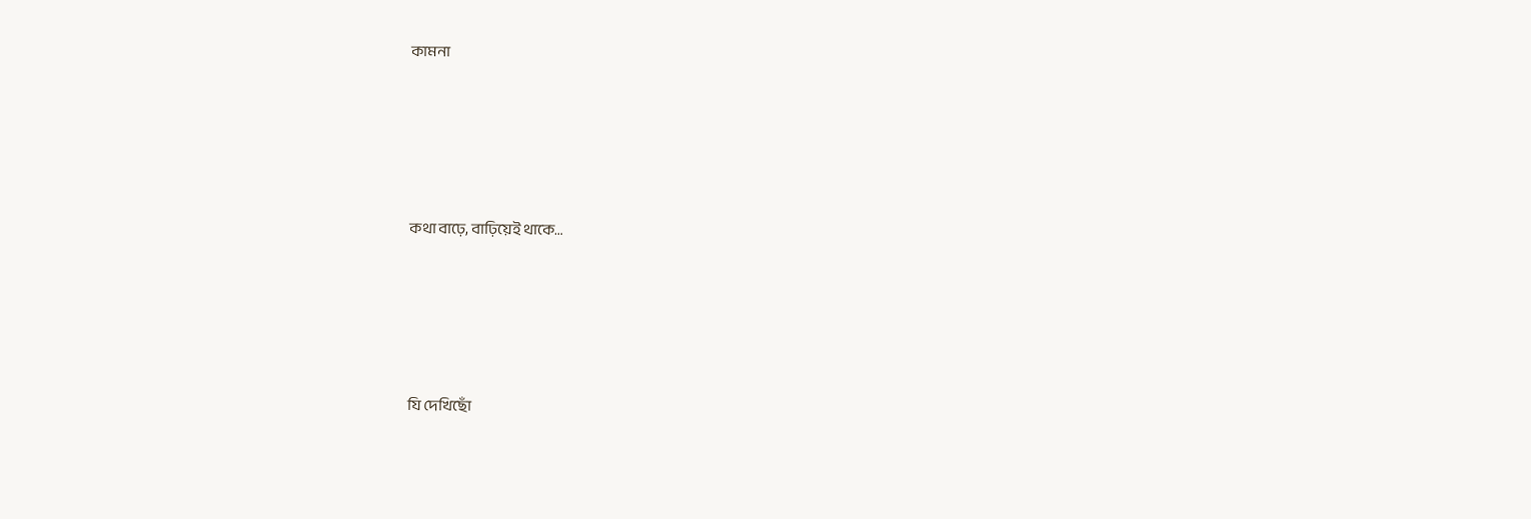কামনা





কথা বাঢ়ে, বাঢ়িয়েই থাকে…





যি দেখিছোঁ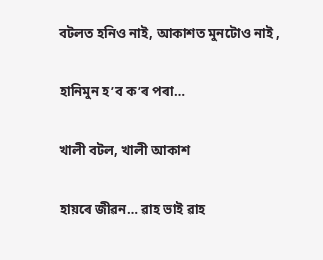বটলত হনিও নাই, আকাশত মুনটোও নাই ,

হানিমুন হ’ব ক’ৰ পৰা…

খালী বটল, খালী আকাশ

হায়ৰে জীৱন… ৱাহ ভাই ৱাহ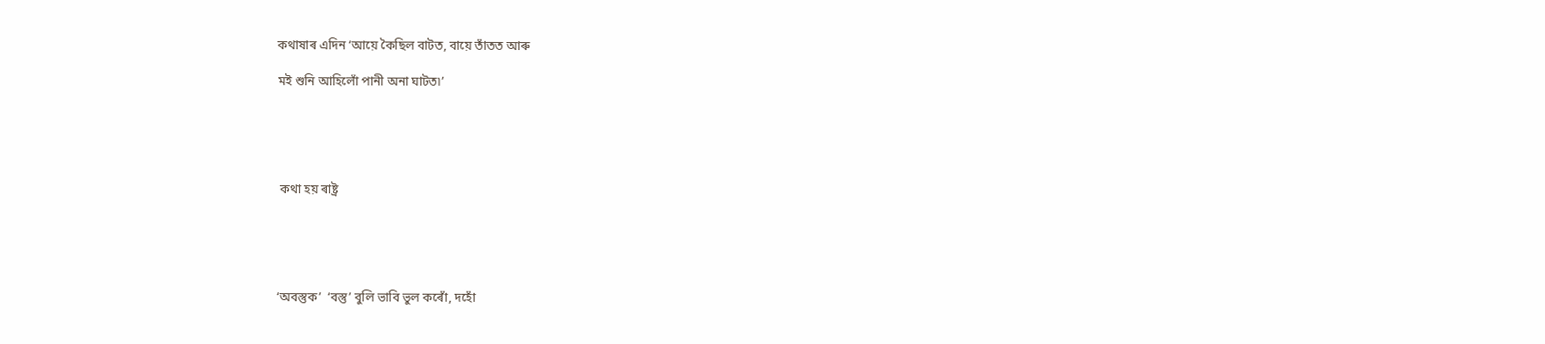কথাষাৰ এদিন ‘আয়ে কৈছিল বাটত, বায়ে তাঁতত আৰু

মই শুনি আহিলোঁ পানী অনা ঘাটত৷’





 কথা হয় ৰাষ্ট্ৰ





‘অবস্তুক’  ‘বস্তু’ বুলি ভাবি ভুল কৰোঁ, দহোঁ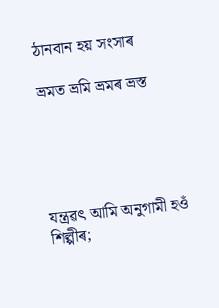ঠানবান হয় সংসাৰ

ভ্ৰমত ভ্ৰমি ভ্ৰমৰ ভ্ৰস্ত





যন্ত্ৰৱৎ আমি অনুগামী হওঁ শিল্পীৰ;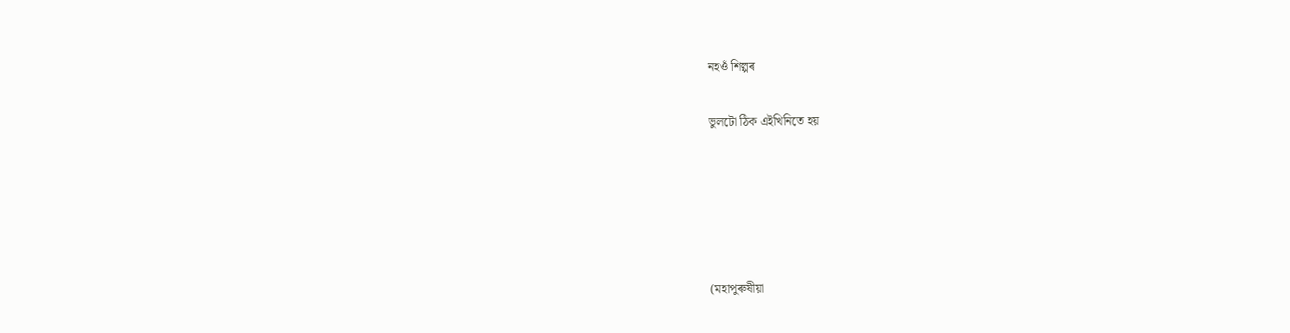নহওঁ শিল্পৰ

ভুলটো ঠিক এইখিনিতে হয়





(মহাপুৰুষীয়া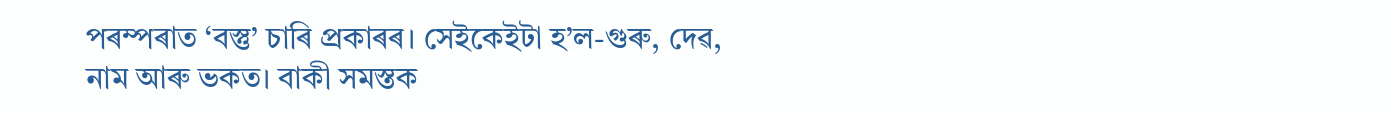পৰম্পৰাত ‘বস্তু’ চাৰি প্ৰকাৰৰ। সেইকেইটা হ’ল-গুৰু, দেৱ,
নাম আৰু ভকত। বাকী সমস্তক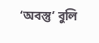‘অবস্তু’ বুলি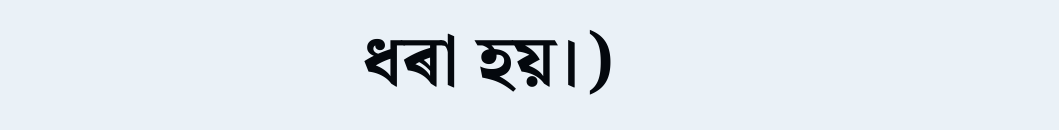ধৰা হয়।)